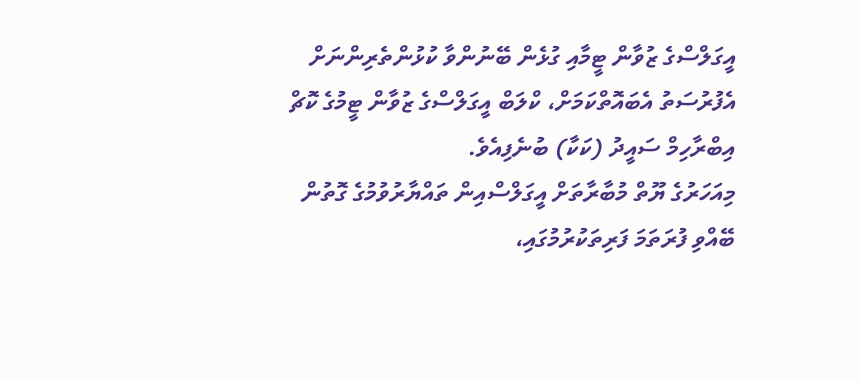އީގަލްސްގެ ޒުވާން ޓީމާއި ގުޅެން ބޭނުންވާ ކުޅުންތެރިންނަށް އެފުރުސަތު އެބައޮތްކަމަށް، ކްލަބް އީގަލްސްގެ ޒުވާން ޓީމުގެ ކޮޗް އިބްރާހިމް ސައީދު (ކަކާ) ބުނެފިއެވެ.
މިއަހަރުގެ ޔޫތް މުބާރާތަށް އީގަލްސްއިން ތައްޔާރުވުމުގެ ގޮތުން ބޭއްވި ފުރަތަމަ ފަރިތަކުރުމުގައި،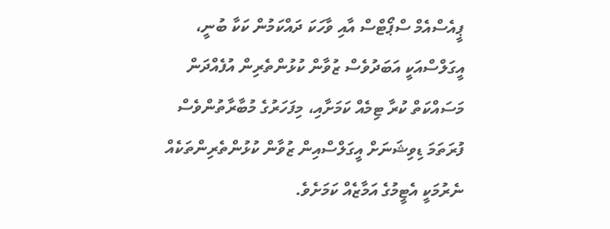ޕީއެސްއެމް ސްޕޯޓްސް އާއި ވާހަކަ ދައްކަމުން ކަކާ ބުނީ، އީގަލްސްއަކީ އަބަދުވެސް ޒުވާން ކުޅުންތެރިން އުފެއްދަން މަސައްކަތް ކުރާ ޓިމެއް ކަމަށާއި، މިފަހަރުގެ މުބާރާތުންވެސް ފުރަތަމަ ޑިވިޝަނަށް އީގަލްސްއިން ޒުވާން ކުޅުންތެރިންތަކެއް ނެރުމަކީ އެޓީމުގެ އަމާޒެއް ކަމަށެވެ.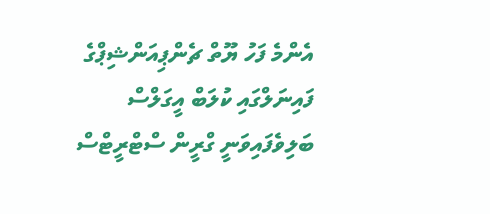އެންމެ ފަހު ޔޫތް ޗެންޕިއަންޝިޕްގެ ފައިނަލްގައި ކުލަބް އީގަލްސް ބަލިވެފައިވަނީ ގްރީން ސްޓްރީޓްސް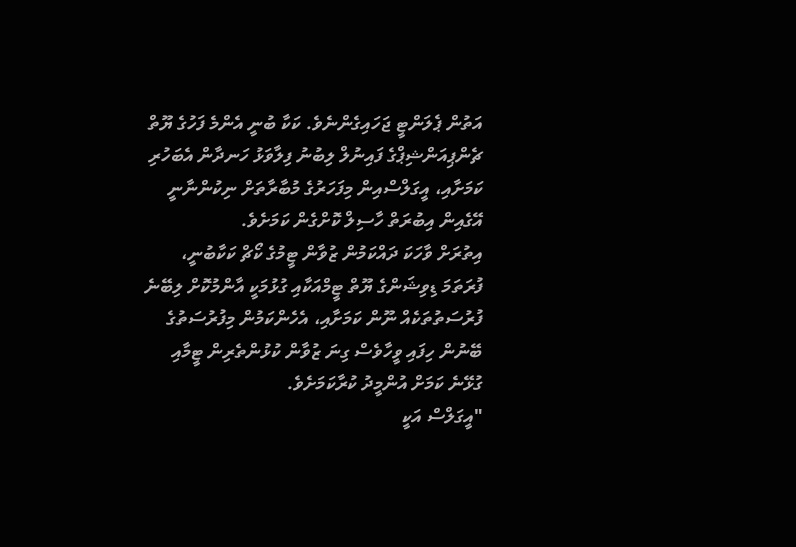އަތުން ޕެލަންޓީ ޖަހައިގެންނެވެ. ކަކާ ބުނީ އެންމެ ފަހުގެ ޔޫތް ޗެންޕިއަންޝިޕްގެ ފައިނުލް ލިބުނު ފިލާވަޅު ހަނދާން އެބަހުރި ކަމަށާއި، އީގަލްސްއިން މިފަހަރުގެ މުބާރާތަށް ނިކުންނާނީ އޭގެއިން އިބުރަތް ހާސިލް ކޮށްގެން ކަމަށެވެ.
އިތުރަށް ވާހަކަ ދައްކަމުން ޒުވާން ޓީމުގެ ކޯޗް ކަކާބުނީ، ފުރަތަމަ ޑިވިޝަންގެ ޔޫތް ޓީމްއަކާއި ގުޅުމަކީ އާންމުކޮށް ލިބޭނެ ފުރުސަތުތަކެއް ނޫން ކަމަށާއި، އެހެންކަމުން މިފުރުސަތުގެ ބޭނުން ހިފައި ވީހާވެސް ގިނަ ޒުވާން ކުޅުންތެރިން ޓީމާއި ގުޅޭނެ ކަމަށް އުންމީދު ކުރާކަމަށެވެ.
"އީގަލްސް އަކީ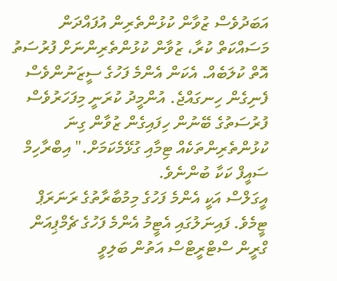އަބަދުވެސް ޒުވާން ކުޅުންތެރިން އުފައްދަން މަސައްކަތް ކުރާ، ޒުވާން ކުޅުންތެރިންނަށް ފުރުސަތު އޮތް ކުލަބެއް. އެކަން އެންމެ ފަހުގެ ސީޒަނުންވެސް ފެނިގެން ހިނގައްޖެ. އުންމީދު ކުރަނީ މިފަހަރުވެސް ފުރުސަތުގެ ބޭނުން ހިފައިގެން ޒުވާން ގިނަ ކުޅުންތެރިންތަކެއް ޓިމާއި ގުޅޭމެކަމަށް." އިބްރާހިމް ސައީފް ކަކާ ބުންނެވެ.
އީގަލްސް އަކީ އެންމެ ފަހުގެ މިމުބާރާތުގެ ރަނަރަޕް ޓީމެވެ. ފައިނަލުގައި އެޓީމު އެންމެ ފަހުގެ ޗެމްޕިއަން ގްރީން ސްޓްރީޓްސް އަތުން ބަލިވީ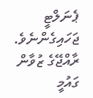ޕެނަލްޓީ ޖަހައިގެންނެވެ.
ރާއްޖޭގެ ޒުވާން ގައުމީ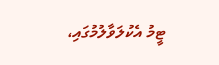ޓީމު އެކުލަވާލުމުގައި،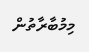މިމުބާރާތުން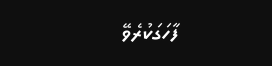ފާހަގަކުރެވޭ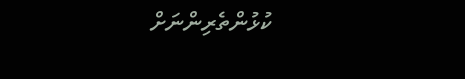ކުޅުންތެރިންނަށް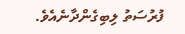ފުރުސަތު ލިބިގެންދާނެއެވެ.